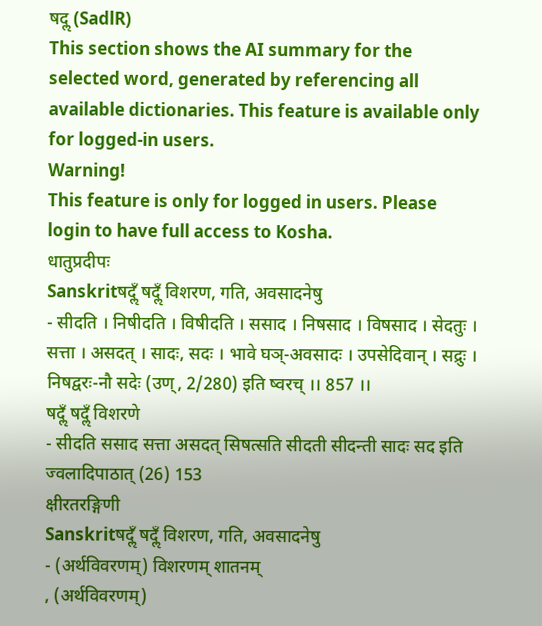षदॢ (SadlR)
This section shows the AI summary for the selected word, generated by referencing all available dictionaries. This feature is available only for logged-in users.
Warning!
This feature is only for logged in users. Please login to have full access to Kosha.
धातुप्रदीपः
Sanskritषदॢँ षदॢँ विशरण, गति, अवसादनेषु
- सीदति । निषीदति । विषीदति । ससाद । निषसाद । विषसाद । सेदतुः । सत्ता । असदत् । सादः, सदः । भावे घञ्-अवसादः । उपसेदिवान् । सद्रुः । निषद्वरः-नौ सदेः (उण्, 2/280) इति ष्वरच् ।। 857 ।।
षदॢँ षदॢँ विशरणे
- सीदति ससाद सत्ता असदत् सिषत्सति सीदती सीदन्ती सादः सद इति ज्वलादिपाठात् (26) 153
क्षीरतरङ्गिणी
Sanskritषदॢँ षदॢँ विशरण, गति, अवसादनेषु
- (अर्थविवरणम्) विशरणम् शातनम्
, (अर्थविवरणम्)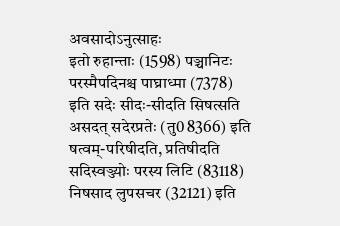अवसादोऽनुत्साहः
इतो रुहान्ताः (1598) पञ्चानिटः परस्मैपदिनश्च पाघ्राध्मा (7378) इति सदेः सीदः-सीदति सिषत्सति असदत् सदेरप्रतेः (तु0 8366) इति षत्वम्-परिषीदति, प्रतिषीदति सदिस्वञ्ज्योः परस्य लिटि (83118) निषसाद लुपसचर (32121) इति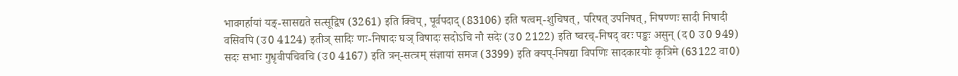भावगर्हायां यङ्-सासद्यते सत्सूद्विष (3261) इति क्विप्, पूर्वपदाद् (83106) इति षत्वम्-शुचिषत्, परिषत् उपनिषत्, निषण्णः सादी निषादी वसिवपि (उ0 4124) इतीञ् सादिः णः-निषादः घञ् विषादः सदोऽचि नौ सदेः (उ0 2122) इति ष्वरच्-निषद् वरः पङ्कः असुन् (द0 उ0 949) सदः सभाः गुधृवीपचिवचि (उ0 4167) इति त्रन्-सत्त्रम् संज्ञायां समज (3399) इति क्यप्-निषद्या विपणिः सादकारयोः कृत्रिमे (63122 वा0)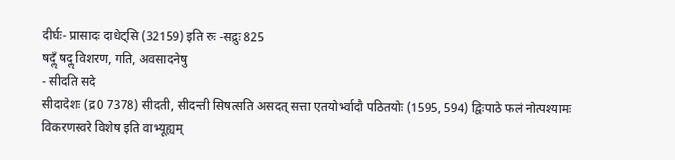दीर्घः- प्रासादः दाधेट्सि (32159) इति रुः -सद्रुः 825
षदॢँ षदॢ विशरण, गति, अवसादनेषु
- सीदति सदे
सीदादेशः (द्र0 7378) सीदती, सीदन्ती सिषत्सति असदत् सत्ता एतयोर्भ्वादौ पठितयोः (1595, 594) द्विःपाठे फलं नोत्पश्यामः विकरणस्वरे विशेष इति वाभ्यूह्यम्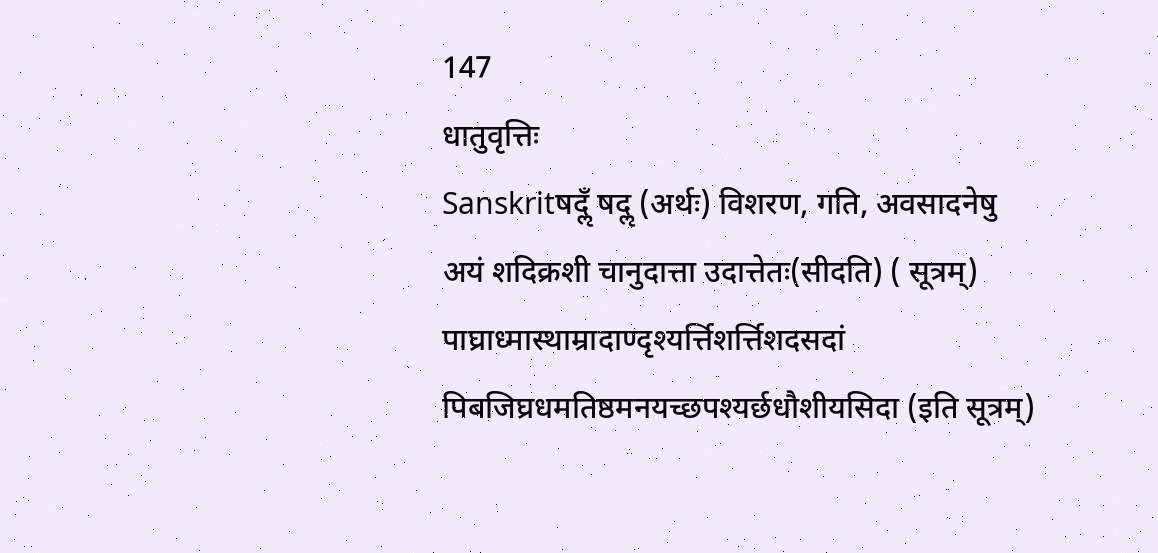147
धातुवृत्तिः
Sanskritषदॢँ षदॢ (अर्थः) विशरण, गति, अवसादनेषु
अयं शदिक्रशी चानुदात्ता उदात्तेतः(सीदति) ( सूत्रम्) पाघ्राध्मास्थाम्रादाण्दृश्यर्त्तिशर्त्तिशदसदां पिबजिघ्रधमतिष्ठमनयच्छपश्यर्छधौशीयसिदा (इति सूत्रम्)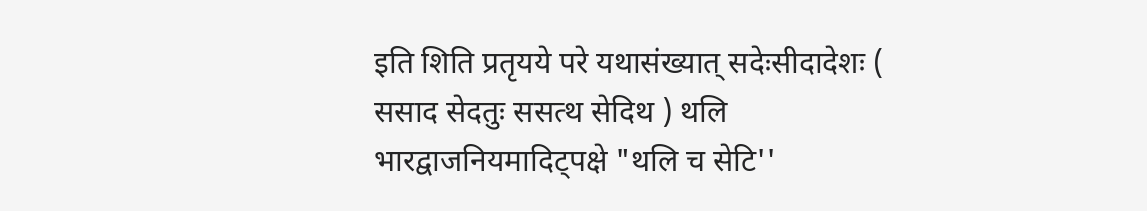इति शिति प्रतृयये परे यथासंख्यात् सदेःसीदादेशः ( ससाद सेदतुः ससत्थ सेदिथ ) थलि भारद्वाजनियमादिट्पक्षे "थलि च सेटि''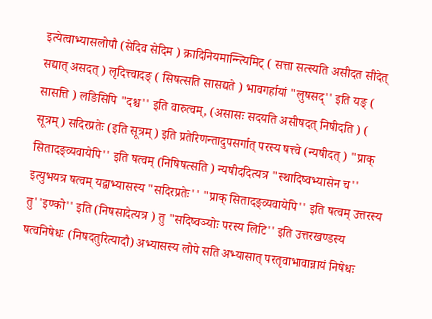इत्येत्वाभ्यासलोपौ (सेदिव सेदिम ) क्रादिनियमान्न्त्यिमिट् ( सत्ता सत्स्यति असीदत सीदेत् सद्यात् असदत् ) लृदित्त्वादङ् ( सिषत्सति सासद्यते ) भावगर्हायां "लुषसद्'' इति यङ् ( सासत्ति ) लङिसिपि "दश्च'' इति वारुत्वम्, (असासः सदयति असीषदत् निषीदति ) ( सूत्रम्) सदिरप्रतेः (इति सूत्रम्) इति प्रतेरिणन्तादुपसर्गात् परस्य षत्त्वे (न्यषीदत् ) "प्राक् सितादङ्व्यवायेपि'' इति षत्वम् (निषिषत्सति ) न्यषीददित्यत्र "स्थादिष्वभ्यासेन च'' इत्युभयत्र षत्वम् यद्वाभ्यासस्य "सदिरप्रतेः'' "प्राक् सितादङ्व्यवायेपि'' इति षत्वम् उत्तरस्य तु''इण्को'' इति (निषसादेत्यत्र ) तु "सदिष्वञ्योः परस्य लिटि'' इति उत्तरखण्डस्य षत्वनिषेधः (निषदतुरित्यादौ) अभ्यासस्य लोपे सति अभ्यासात् परतृवाभावान्नायं निषेधः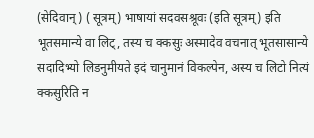(सेदिवान् ) ( सूत्रम्) भाषायां सदवसश्रूवः (इति सूत्रम्) इति भूतसमान्ये वा लिट्, तस्य च क्कसुः अस्मादेव वचनात् भूतसासान्ये सदादिभ्यो लिडनुमीयते इदं चानुमानं विकल्पेन, अस्य च लिटो नित्यं क्कसुरिति न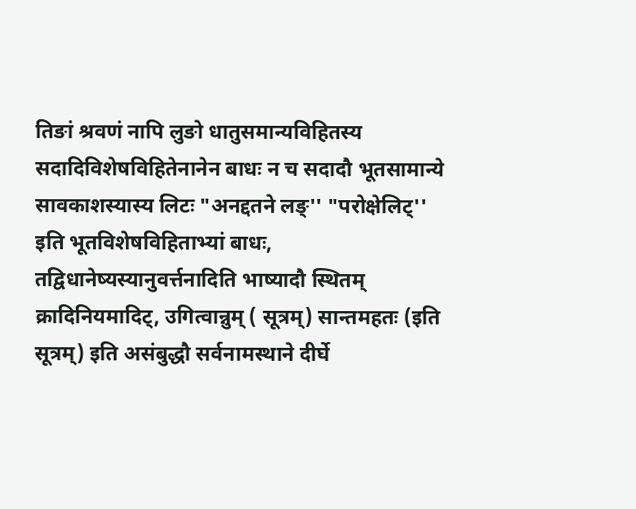तिङां श्रवणं नापि लुङो धातुसमान्यविहितस्य सदादिविशेषविहितेनानेन बाधः न च सदादौ भूतसामान्ये सावकाशस्यास्य लिटः "अनद्दतने लङ्'' "परोक्षेलिट्'' इति भूतविशेषविहिताभ्यां बाधः, तद्विधानेष्यस्यानुवर्त्तनादिति भाष्यादौ स्थितम् क्रादिनियमादिट्, उगित्वान्नुम् ( सूत्रम्) सान्तमहतः (इति सूत्रम्) इति असंबुद्धौ सर्वनामस्थाने दीर्घे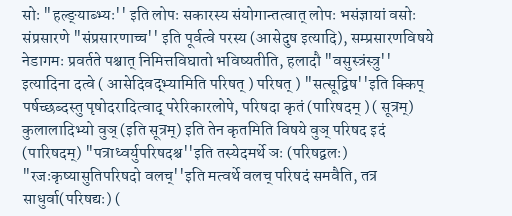सोः "हल्ङ्याब्भ्यः'' इति लोपः सकारस्य संयोगान्तत्वात् लोपः भसंज्ञायां वसोः संप्रसारणे "संप्रसारणाच्च'' इति पूर्वत्वे परस्य (आसेदुष इत्यादि), सम्प्रसारणविषये नेडागमः प्रवर्तते पश्चात् निमित्तविघातो भविष्यतीति, हलादौ "वसुस्त्रंस्त्रु'' इत्यादिना दत्वे ( आसेदिवद्भ्यामिति परिषत् ) परिषत् ) "सत्सूद्विष''इति क्किप् पर्षच्छब्दस्तु पृषोदरादित्वाद् परेरिकारलोपे, परिषदा कृतं (पारिषदम् ) ( सूत्रम्) कुलालादिभ्यो वुञ् (इति सूत्रम्) इति तेन कृतमिति विषये वुञ् परिषद इदं (पारिषदम्) "पत्राध्वर्युपरिषदश्च''इति तस्येदमर्थे ञः (परिषद्वलः) "रजःकृष्यासुतिपरिषदो वलच्''इति मत्वर्थे वलच् परिषदं समवैति, तत्र साधुर्वा(परिषद्यः) (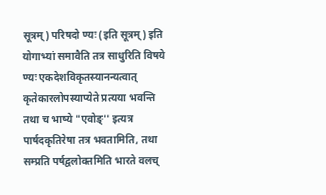सूत्रम्) परिषदो ण्यः (इति सूत्रम्) इति योगाभ्यां समावैति तत्र साधुरिति विषये ण्यः एकदेशविकृतस्यानन्यत्वात् कृतेकारलोपस्याप्येते प्रत्यया भवन्ति तथा च भाष्ये "एवोङ्'' इत्यत्र पार्षदकृतिरेषा तत्र भवतामिति, तथा सम्प्रति पर्षद्वलोक्तमिति भारते वलच्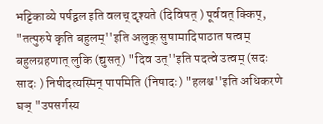भट्टिकाव्ये पर्षद्वल इति वलच् दृश्यते (दिविषत् ) पूर्ववत् क्किप्, "तत्पुरुपे कृति बहुलम्''इति अलुक् सुषामादिपाठात षत्वम् बहुलग्रहणात् लुकि (द्युसत्) "दिव उत्''इति पदत्वे उत्वम् (सदः सादः ) निषीदत्यस्मिन् पापमिति (निषादः) "हलश्च''इति अधिकरणे घञ् "उपसर्गस्य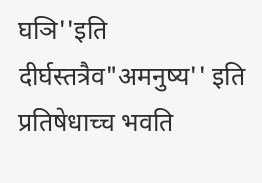घञि''इति दीर्घस्तत्रैव"अमनुष्य'' इति प्रतिषेधाच्च भवति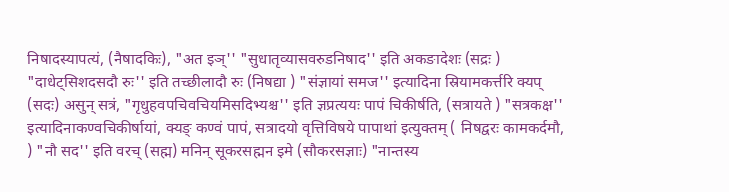निषादस्यापत्यं, (नैषादकिः), "अत इञ्'' "सुधातृव्यासवरुडनिषाद'' इति अकङादेशः (सद्रः ) "दाधेट्सिशदसदौ रुः'' इति तच्छीलादौ रुः (निषद्या ) "संज्ञायां समज'' इत्यादिना स्रियामकर्त्तरि क्यप् (सदः) असुन् सत्रं, "गृधुहवपचिवचियमिसदिभ्यश्च'' इति ज्ञप्रत्ययः पापं चिकीर्षति, (सत्रायते ) "सत्रकक्ष'' इत्यादिनाकण्वचिकीर्षायां, क्यङ् कण्वं पापं, सत्रादयो वृत्तिविषये पापाथां इत्युक्तम् ( निषद्वरः कामकर्दमौ, ) "नौ सद'' इति वरच् (सह्म) मनिन् सूकरसह्मन इमे (सौकरसज्ञाः) "नान्तस्य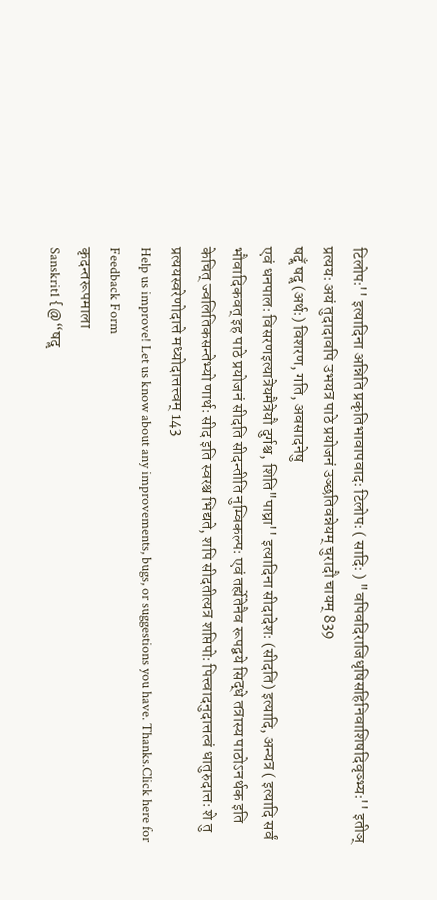टिलोपः'' इत्यादिना अन्निति प्रकृतिभावापवादः टिलोपः ( सादिः ) "वपिवदिराजिधृषिसहिनिवाशिषदिवृञ्भ्यः'' इतीञ् प्रत्ययः अयं तुदादावपि उभयत्र पाठे प्रयोजनं उञ्छतिवन्नेयम् चुरादौ चायम् 839
षदॢँ षदॢ (अर्थः) विशरण, गति, अवसादनेषु
एवं धनपालः विसरणइत्यात्रेयमैत्रेयौ दुर्गश्च, शिति"पाघ्रा'' इत्यादिना सीदादेशः (सीदति) इत्यादि, अन्यत्र ( इत्यादि सर्वं भौवादिकवत् इह पाठे प्रयोजनं सीदति सीदन्तीति नुम्विकल्पः एवं तर्ह्येतेनैव रूपद्वये सिद्धे तत्रास्य पाठोऽनर्थक इति केचित् ज्वलितिकसन्तेभ्यो णार्थः सीद इति स्वरश्च भिद्यते, शपि सीदतीत्यत्र शप्तिपोः पित्त्वादनुदात्तत्वं धातुरुदात्तः शे तु प्रत्ययस्वरेणोदात्ते मध्योदात्तत्त्वम् 143
Help us improve! Let us know about any improvements, bugs, or suggestions you have. Thanks.Click here for Feedback Form
कृदन्तरूपमाला
Sanskrit1 {@“षदॢ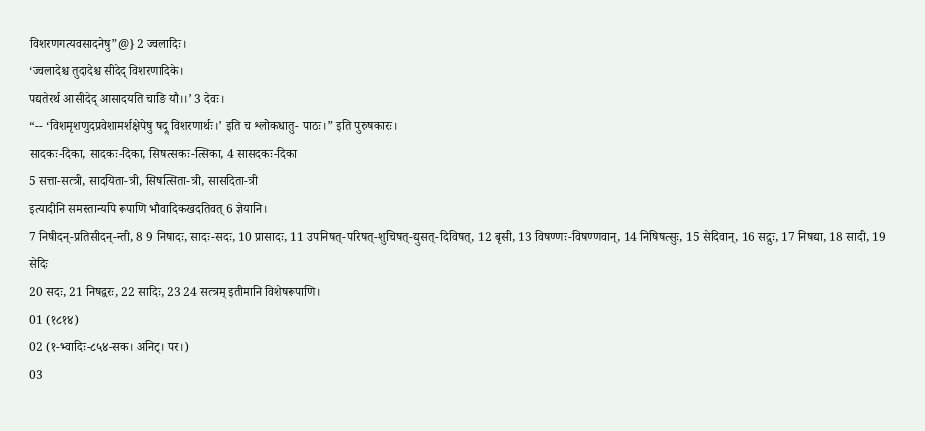विशरणगत्यवसादनेषु”@} 2 ज्वलादिः।
‘ज्वलादेश्च तुदादेश्च सीदेद् विशरणादिके।
पद्यतेरर्थ आसीदेद् आसादयति चाङि यौ।।’ 3 देवः।
“-- ‘विशमृशणुदप्रवेशामर्शक्षेपेषु षदॢ विशरणार्थः।’ इति च श्लोकधातु- पाठः।” इति पुरुषकारः।
सादकः-दिका, सादकः-दिका, सिषत्सकः-त्सिका, 4 सासदकः-दिका
5 सत्ता-सत्त्री, सादयिता-त्री, सिषत्सिता-त्री, सासदिता-त्री
इत्यादीनि समस्तान्यपि रूपाणि भौवादिकखदतिवत् 6 ज्ञेयानि।
7 निषीदन्-प्रतिसीदन्-न्ती, 8 9 निषादः, सादः-सदः, 10 प्रासादः, 11 उपनिषत्-परिषत्-शुचिषत्-द्युसत्-दिविषत्, 12 बृसी, 13 विषण्णः-विषण्णवान्, 14 निषिषत्सुः, 15 सेदिवान्, 16 सद्रुः, 17 निषद्या, 18 सादी, 19 सेदिः
20 सदः, 21 निषद्वरः, 22 सादिः, 23 24 सत्त्रम् इतीमानि विशेषरूपाणि।
01 (१८१४)
02 (१-भ्वादिः-८५४-सक। अनिट्। पर।)
03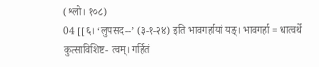(श्लो। १०८)
04 [[६। ‘लुपसद--’ (३-१-२४) इति भावगर्हायां यङ्। भावगर्हा = धात्वर्थे कुत्साविशिष्ट- त्वम्। गर्हितं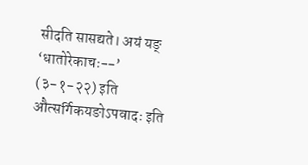सीदति सासद्यते। अयं यङ् ‘धातोरेकाचः--’ (३-१-२२) इति औत्सर्गिकयङोऽपवादः इति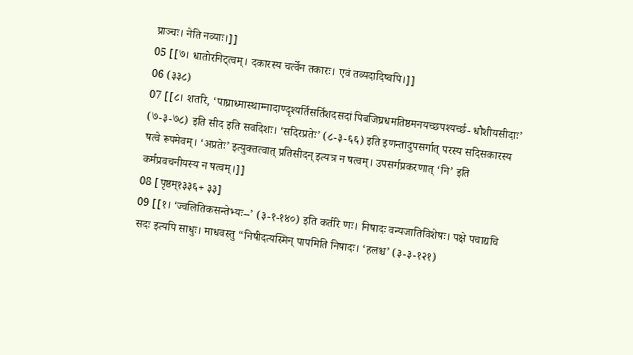प्राञ्चः। नेति नव्याः।]]
05 [[७। धातोरनिट्त्वम्। दकारस्य चर्त्वेन तकारः। एवं तव्यदादिष्वपि।]]
06 (३३८)
07 [[८। शतरि, ‘पाघ्राध्मास्थाम्नादाण्दृश्यर्तिसर्तिशदसदां पिबजिघ्रधमतिष्ठमनयच्छपश्यर्च्छ- धौशीयसीदाः’ (७-३-७८) इति सीद इति सर्वादेशः। ‘सदिरप्रतेः’ (८-३-६६) इति इणन्तादुपसर्गात् परस्य सदिसकारस्य षत्वे रूपमेवम्। ‘अप्रतेः’ इत्युक्तत्वात् प्रतिसीदन् इत्यत्र न षत्वम्। उपसर्गप्रकरणात् ‘नि’ इति कर्मप्रवचनीयस्य न षत्वम्।]]
08 [पृष्ठम्१३३६+ ३३]
09 [[१। ‘ज्वलितिकसन्तेभ्यः--’ (३-१-१४०) इति कर्तरि णः। निषादः वन्यजातिविशेषः। पक्षे पचाद्यचि सदः इत्यपि साधुः। माधवस्तु “निषीदत्यस्मिन् पापमिति निषादः। ‘हलश्च’ (३-३-१२१)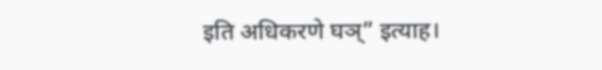इति अधिकरणे घञ्” इत्याह।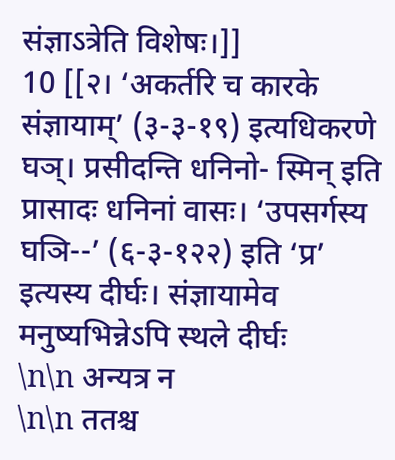संज्ञाऽत्रेति विशेषः।]]
10 [[२। ‘अकर्तरि च कारके संज्ञायाम्’ (३-३-१९) इत्यधिकरणे घञ्। प्रसीदन्ति धनिनो- स्मिन् इति प्रासादः धनिनां वासः। ‘उपसर्गस्य घञि--’ (६-३-१२२) इति ‘प्र’ इत्यस्य दीर्घः। संज्ञायामेव मनुष्यभिन्नेऽपि स्थले दीर्घः
\n\n अन्यत्र न
\n\n ततश्च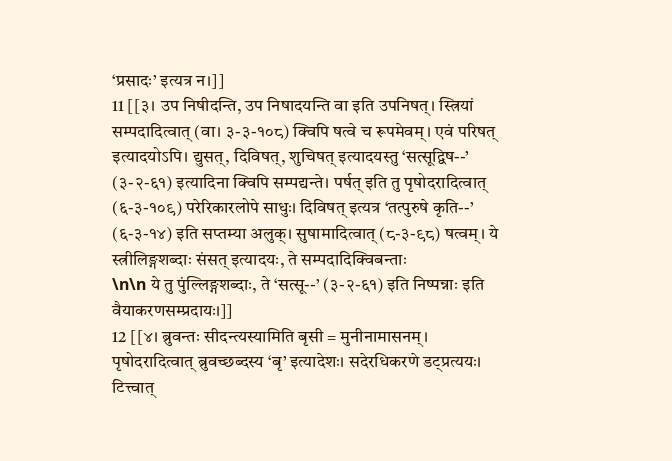‘प्रसादः’ इत्यत्र न।]]
11 [[३। उप निषीदन्ति, उप निषादयन्ति वा इति उपनिषत्। स्त्रियां सम्पदादित्वात् (वा। ३-३-१०८) क्विपि षत्वे च रूपमेवम्। एवं परिषत् इत्यादयोऽपि। द्युसत्, दिविषत्, शुचिषत् इत्यादयस्तु ‘सत्सूद्विष--’ (३-२-६१) इत्यादिना क्विपि सम्पद्यन्ते। पर्षत् इति तु पृषोदरादित्वात् (६-३-१०९) परेरिकारलोपे साधुः। दिविषत् इत्यत्र ‘तत्पुरुषे कृति--’ (६-३-१४) इति सप्तम्या अलुक्। सुषामादित्वात् (८-३-९८) षत्वम्। ये स्त्रीलिङ्गशब्दाः संसत् इत्यादयः, ते सम्पदादिक्विबन्ताः
\n\n ये तु पुंल्लिङ्गशब्दाः, ते ‘सत्सू--’ (३-२-६१) इति निष्पन्नाः इति वैयाकरणसम्प्रदायः।]]
12 [[४। ब्रुवन्तः सीदन्त्यस्यामिति बृसी = मुनीनामासनम्। पृषोदरादित्वात् ब्रुवच्छब्दस्य ‘बृ’ इत्यादेशः। सदेरधिकरणे डट्प्रत्ययः। टित्त्वात्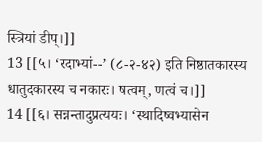स्त्रियां डीप्।]]
13 [[५। ‘रदाभ्यां--’ (८-२-४२) इति निष्ठातकारस्य धातुदकारस्य च नकारः। षत्वम्, णत्वं च।]]
14 [[६। सन्नन्तादुप्रत्ययः। ‘स्थादिष्वभ्यासेन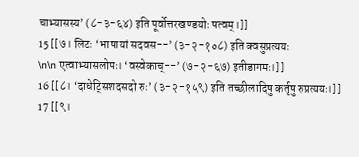चाभ्यासस्य’ (८-३-६४) इति पूर्वोत्तरखण्डयोः षत्वम्।]]
15 [[७। लिटः ‘भाषायां सदवस--’ (३-२-१०८) इति क्वसुप्रत्ययः
\n\n एत्वाभ्यासलोपः। ‘वस्वेकाच्--’ (७-२-६७) इतीडागमः।]]
16 [[८। ‘दाधेट्सिशदसदो रुः’ (३-२-१५९) इति तच्छीलादिषु कर्तृषु रुप्रत्ययः।]]
17 [[९।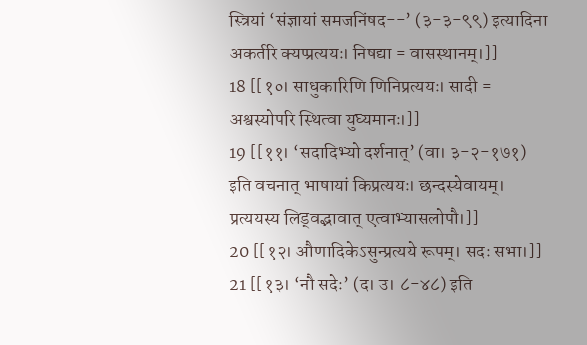स्त्रियां ‘संज्ञायां समजनिंषद--’ (३-३-९९) इत्यादिना अकर्तरि क्यप्प्रत्ययः। निषद्या = वासस्थानम्।]]
18 [[१०। साधुकारिणि णिनिप्रत्ययः। सादी = अश्वस्योपरि स्थित्वा युघ्यमानः।]]
19 [[११। ‘सदादिभ्यो दर्शनात्’ (वा। ३-२-१७१) इति वचनात् भाषायां किप्रत्ययः। छन्दस्येवायम्। प्रत्ययस्य लिड्वद्भावात् एत्वाभ्यासलोपौ।]]
20 [[१२। औणादिकेऽसुन्प्रत्यये रूपम्। सदः सभा।]]
21 [[१३। ‘नौ सदेः’ (द। उ। ८-४८) इति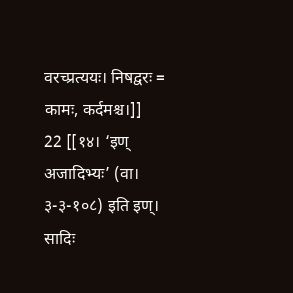वरच्प्रत्ययः। निषद्वरः = कामः, कर्दमश्च।]]
22 [[१४। ‘इण् अजादिभ्यः’ (वा। ३-३-१०८) इति इण्। सादिः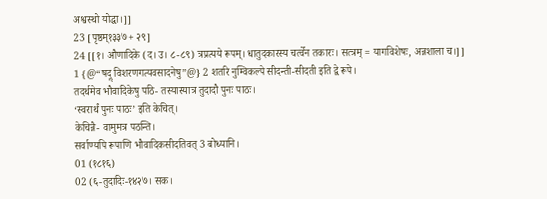अश्वस्थो योद्धा।]]
23 [पृष्ठम्१३३७+ २९]
24 [[१। औणादिके (द। उ। ८-८९) त्रप्रत्यये रूपम्। धातुदकारस्य चर्त्वेन तकारः। सत्त्रम् = यागविशेषः, अन्नशाला च।]]
1 {@“षदॢ विशरणगत्यवसादनेषु”@} 2 शतरि नुम्विकल्पे सीदन्ती-सीदती इति द्वे रूपे।
तदर्थमेव भौवादिकेषु पठि- तस्यास्यात्र तुदादौ पुनः पाठः।
‘स्वरार्थं पुनः पाठः’ इति केचित्।
केचिन्नै- वामुमत्र पठन्ति।
सर्वाण्यपि रूपाणि भौवादिकसीदतिवत् 3 बोध्यानि।
01 (१८१६)
02 (६-तुदादिः-१४२७। सक।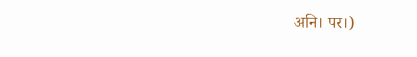अनि। पर।)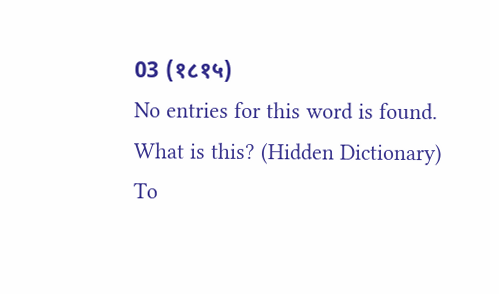03 (१८१५)
No entries for this word is found.
What is this? (Hidden Dictionary)
To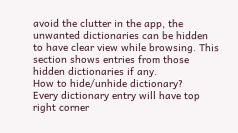avoid the clutter in the app, the unwanted dictionaries can be hidden to have clear view while browsing. This section shows entries from those hidden dictionaries if any.
How to hide/unhide dictionary?
Every dictionary entry will have top right corner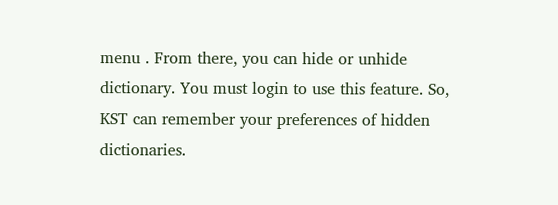menu . From there, you can hide or unhide dictionary. You must login to use this feature. So, KST can remember your preferences of hidden dictionaries.